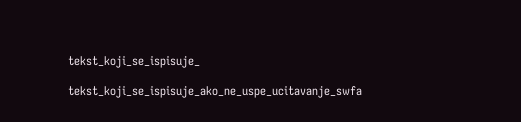tekst_koji_se_ispisuje_

tekst_koji_se_ispisuje_ako_ne_uspe_ucitavanje_swfa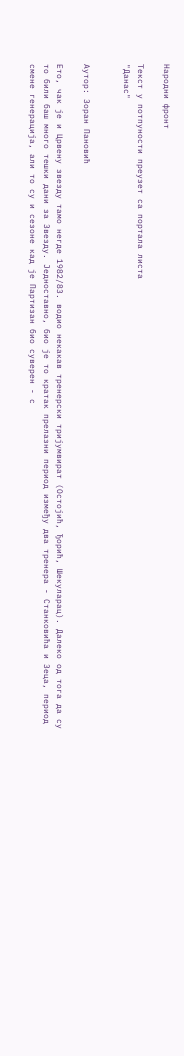Народни фронт

Текст у потпуности преузет са портала листа
"Данас"


Аутор: Зоран Пановић

Ето, чак је и Црвену звезду тамо негде 1982/83. водио некакав тренерски тријумвират (Остојић, Ђорић, Шекуларац). Далеко од тога да су то били баш много тешки дани за Звезду. Једноставно, био је то кратак прелазни период између два тренера - Станковића и Зеца, период смене генерација, али то су и сезоне кад је Партизан био суверен - с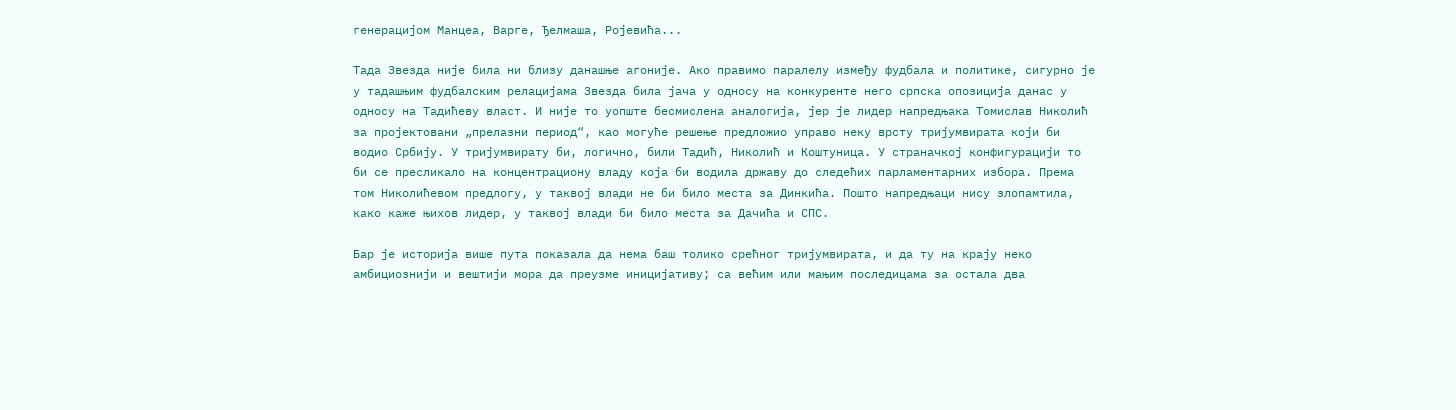генерацијом Манцеа, Варге, Ђелмаша, Ројевића...

Тада Звезда није била ни близу данашње агоније. Ако правимо паралелу између фудбала и политике, сигурно је у тадашњим фудбалским релацијама Звезда била јача у односу на конкуренте него српска опозиција данас у односу на Тадићеву власт. И није то уопште бесмислена аналогија, јер је лидер напредњака Томислав Николић за пројектовани „прелазни период“, као могуће решење предложио управо неку врсту тријумвирата који би водио Србију. У тријумвирату би, логично, били Тадић, Николић и Коштуница. У страначкој конфигурацији то би се пресликало на концентрациону владу која би водила државу до следећих парламентарних избора. Према том Николићевом предлогу, у таквој влади не би било места за Динкића. Пошто напредњаци нису злопамтила, како каже њихов лидер, у таквој влади би било места за Дачића и СПС.

Бар је историја више пута показала да нема баш толико срећног тријумвирата, и да ту на крају неко амбициознији и вештији мора да преузме иницијативу; са већим или мањим последицама за остала два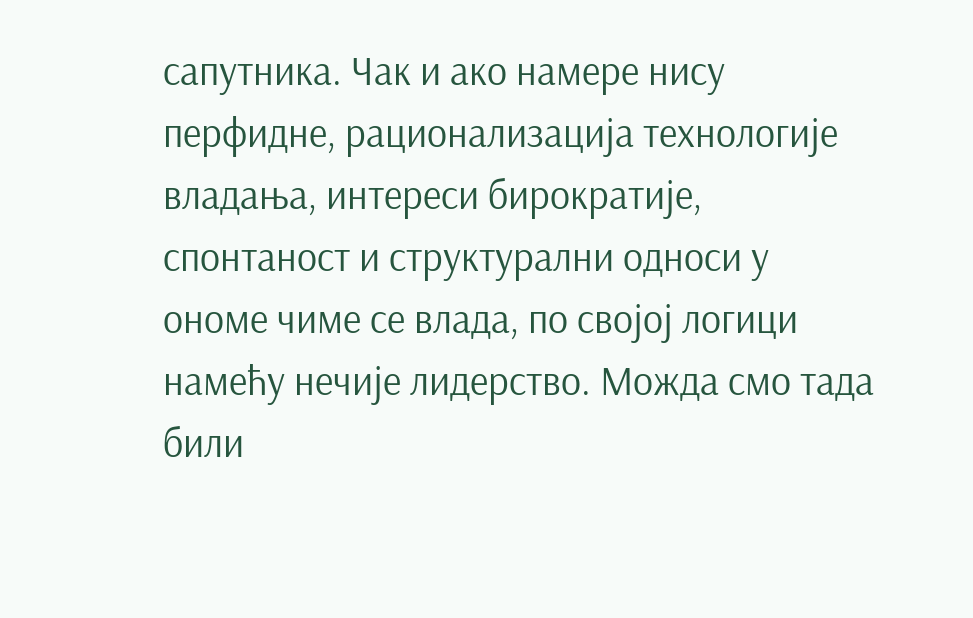сапутника. Чак и ако намере нису перфидне, рационализација технологије владања, интереси бирократије, спонтаност и структурални односи у ономе чиме се влада, по својој логици намећу нечије лидерство. Можда смо тада били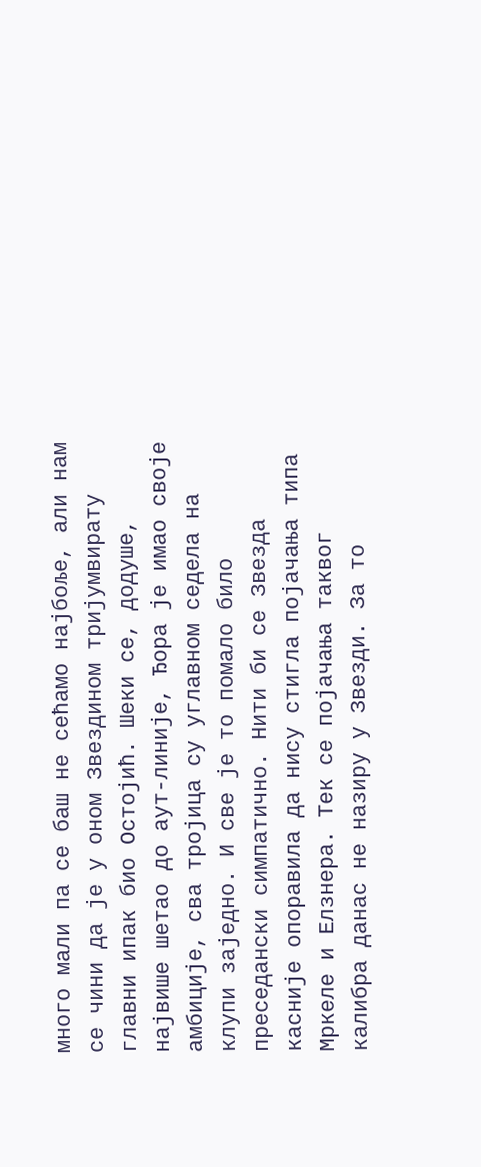много мали па се баш не сећамо најбоље, али нам се чини да је у оном Звездином тријумвирату главни ипак био Остојић. Шеки се, додуше, највише шетао до аут-линије, Ђора је имао своје амбиције, сва тројица су углавном седела на клупи заједно. И све је то помало било преседански симпатично. Нити би се Звезда касније опоравила да нису стигла појачања типа Мркеле и Елзнера. Тек се појачања таквог калибра данас не назиру у Звезди. За то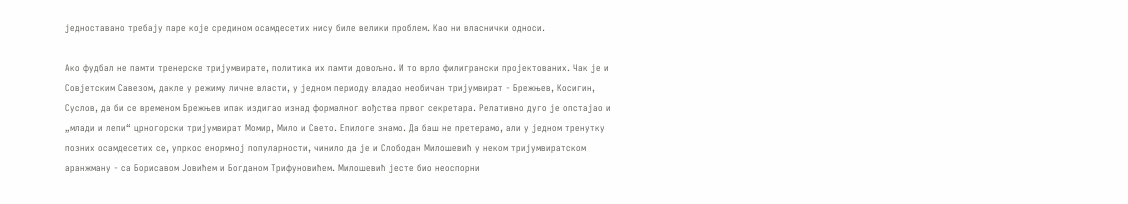једноставано требају паре које средином осамдесетих нису биле велики проблем. Као ни власнички односи.

Ако фудбал не памти тренерске тријумвирате, политика их памти довољно. И то врло филигрански пројектованих. Чак је и Совјетским Савезом, дакле у режиму личне власти, у једном периоду владао необичан тријумвират - Брежњев, Косигин, Суслов, да би се временом Брежњев ипак издигао изнад формалног вођства првог секретара. Релативно дуго је опстајао и „млади и лепи“ црногорски тријумвират Момир, Мило и Свето. Епилоге знамо. Да баш не претерамо, али у једном тренутку позних осамдесетих се, упркос енормној популарности, чинило да је и Слободан Милошевић у неком тријумвиратском аранжману - са Борисавом Јовићем и Богданом Трифуновићем. Милошевић јесте био неоспорни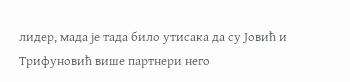лидер, мада је тада било утисака да су Јовић и Трифуновић више партнери него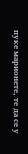пуке марионете, те да се у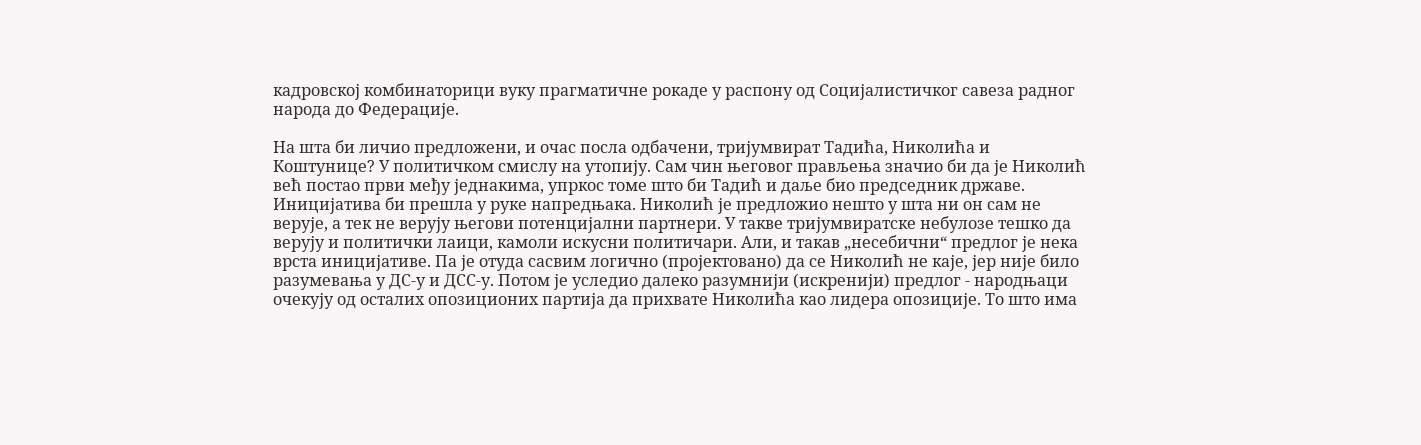кадровској комбинаторици вуку прагматичне рокаде у распону од Социјалистичког савеза радног народа до Федерације.

На шта би личио предложени, и очас посла одбачени, тријумвират Тадића, Николића и Коштунице? У политичком смислу на утопију. Сам чин његовог прављења значио би да је Николић већ постао први међу једнакима, упркос томе што би Тадић и даље био председник државе. Иницијатива би прешла у руке напредњака. Николић је предложио нешто у шта ни он сам не верује, а тек не верују његови потенцијални партнери. У такве тријумвиратске небулозе тешко да верују и политички лаици, камоли искусни политичари. Али, и такав „несебични“ предлог је нека врста иницијативе. Па је отуда сасвим логично (пројектовано) да се Николић не каје, јер није било разумевања у ДС-у и ДСС-у. Потом је уследио далеко разумнији (искренији) предлог - народњаци очекују од осталих опозиционих партија да прихвате Николића као лидера опозиције. То што има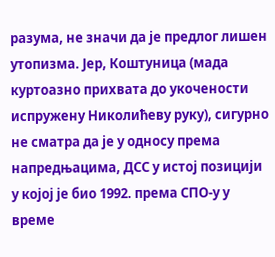разума, не значи да је предлог лишен утопизма. Јер, Коштуница (мада куртоазно прихвата до укочености испружену Николићеву руку), сигурно не сматра да је у односу према напредњацима, ДСС у истој позицији у којој је био 1992. према СПО-у у време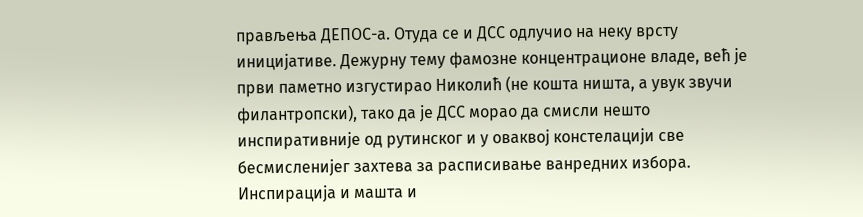прављења ДЕПОС-а. Отуда се и ДСС одлучио на неку врсту иницијативе. Дежурну тему фамозне концентрационе владе, већ је први паметно изгустирао Николић (не кошта ништа, а увук звучи филантропски), тако да је ДСС морао да смисли нешто инспиративније од рутинског и у оваквој констелацији све бесмисленијег захтева за расписивање ванредних избора. Инспирација и машта и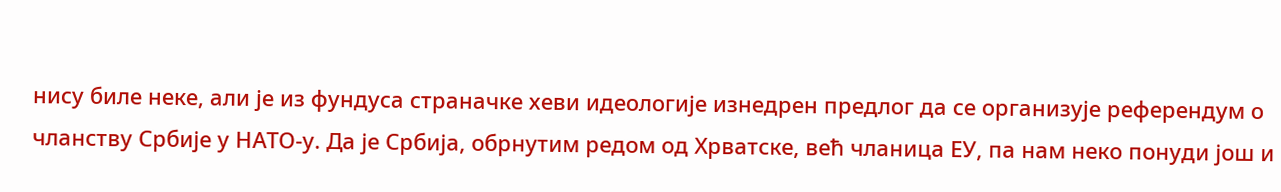нису биле неке, али је из фундуса страначке хеви идеологије изнедрен предлог да се организује референдум о чланству Србије у НАТО-у. Да је Србија, обрнутим редом од Хрватске, већ чланица ЕУ, па нам неко понуди још и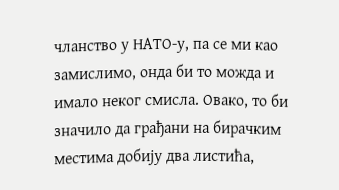чланство у НАТО-у, па се ми као замислимо, онда би то можда и имало неког смисла. Овако, то би значило да грађани на бирачким местима добију два листића,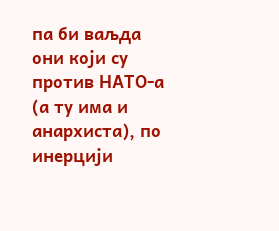па би ваљда они који су против НАТО-а (а ту има и анархиста), по инерцији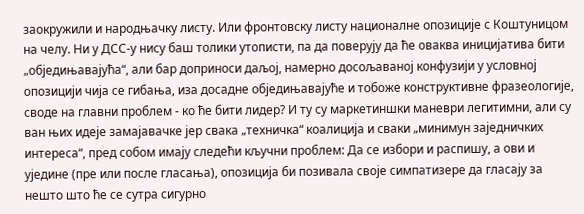заокружили и народњачку листу. Или фронтовску листу националне опозиције с Коштуницом на челу. Ни у ДСС-у нису баш толики утописти, па да поверују да ће оваква иницијатива бити „обједињавајућа“, али бар доприноси даљој, намерно досољаваној конфузији у условној опозицији чија се гибања, иза досадне обједињавајуће и тобоже конструктивне фразеологије, своде на главни проблем - ко ће бити лидер? И ту су маркетиншки маневри легитимни, али су ван њих идеје замајавачке јер свака „техничка“ коалиција и сваки „минимун заједничких интереса“, пред собом имају следећи кључни проблем: Да се избори и распишу, а ови и уједине (пре или после гласања), опозиција би позивала своје симпатизере да гласају за нешто што ће се сутра сигурно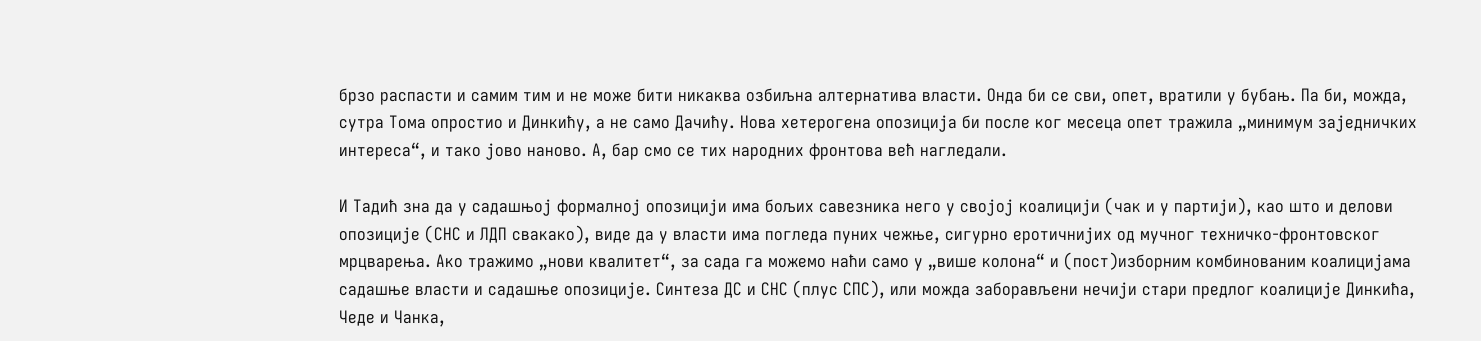брзо распасти и самим тим и не може бити никаква озбиљна алтернатива власти. Онда би се сви, опет, вратили у бубањ. Па би, можда, сутра Тома опростио и Динкићу, а не само Дачићу. Нова хетерогена опозиција би после ког месеца опет тражила „минимум заједничких интереса“, и тако јово наново. А, бар смо се тих народних фронтова већ нагледали.

И Тадић зна да у садашњој формалној опозицији има бољих савезника него у својој коалицији (чак и у партији), као што и делови опозиције (СНС и ЛДП свакако), виде да у власти има погледа пуних чежње, сигурно еротичнијих од мучног техничко-фронтовског мрцварења. Ако тражимо „нови квалитет“, за сада га можемо наћи само у „више колона“ и (пост)изборним комбинованим коалицијама садашње власти и садашње опозиције. Синтеза ДС и СНС (плус СПС), или можда заборављени нечији стари предлог коалиције Динкића, Чеде и Чанка,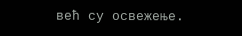већ су освежење.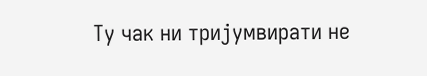Ту чак ни тријумвирати не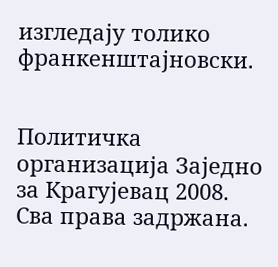изгледају толико франкенштајновски.


Политичка организација Заједно за Крагујевац 2008. Сва права задржана.